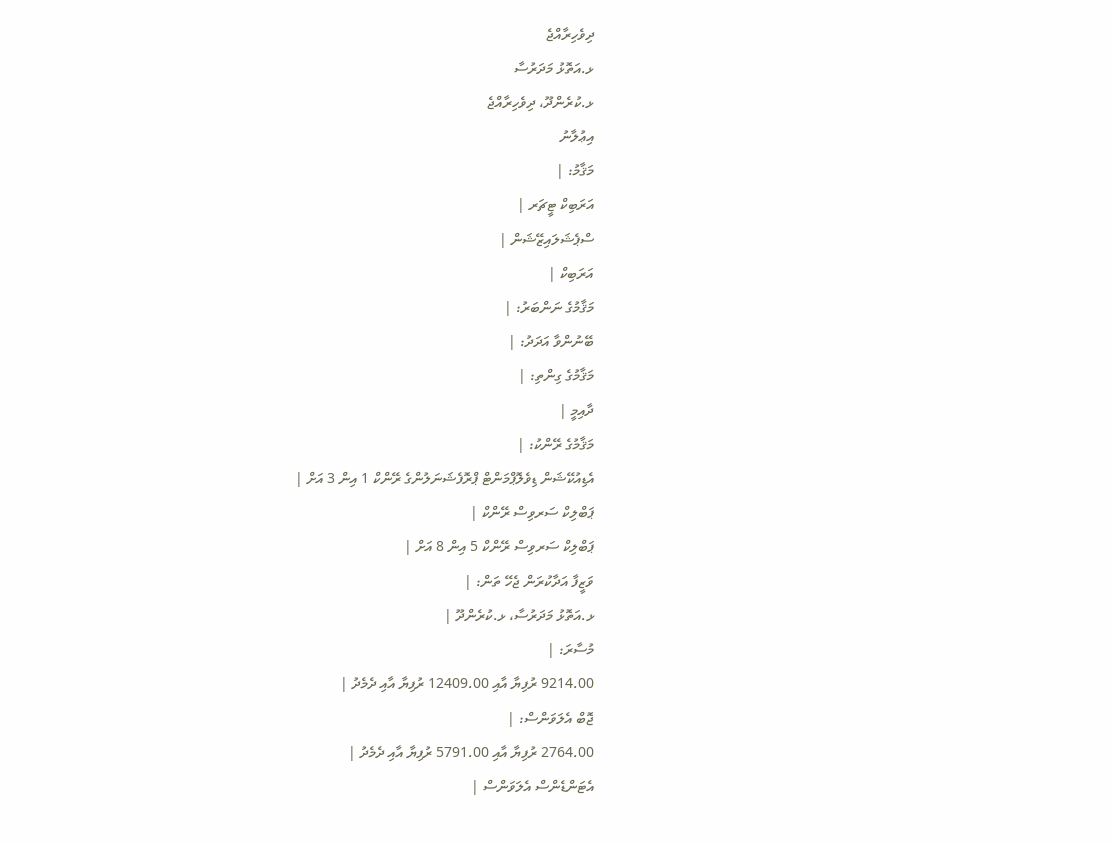ދިވެހިރާއްޖެ
ޅ.އަތޮޅު މަދަރުސާ
ޅ.ކުރެންދޫ، ދިވެހިރާއްޖެ
އިޢުލާނު
މަޤާމު: |
އަރަބިކް ޓީޗަރ |
ސްޕެޝަލައިޒޭޝަން |
އަރަބިކް |
މަޤާމުގެ ނަންބަރު: |
ބޭނުންވާ އަދަދު: |
މަޤާމުގެ ގިންތި: |
ދާއިމީ |
މަޤާމުގެ ރޭންކު: |
އެޑިއުކޭޝަން ޑިވެލޮޕްމަންޓް ޕްރޮފެޝަނަލުންގެ ރޭންކް 1 އިން 3 އަށް |
ޕަބްލިކް ސަރވިސް ރޭންކް |
ޕަބްލިކް ސަރވިސް ރޭންކް 5 އިން 8 އަށް |
ވަޒީފާ އަދާކުރަން ޖެހޭ ތަން: |
ޅ.އަތޮޅު މަދަރުސާ، ޅ.ކުރެންދޫ |
މުސާރަ: |
9214.00 ރުފިޔާ އާއި 12409.00 ރުފިޔާ އާއި ދެމެދު |
ޖޮބް އެލަވަންސް: |
2764.00 ރުފިޔާ އާއި 5791.00 ރުފިޔާ އާއި ދެމެދު |
އެޓަންޑެންސް އެލަވަންސް |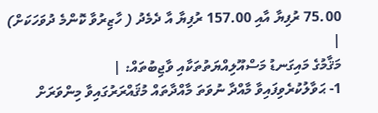75.00 ރުފިޔާ އާއި 157.00 ރުފިޔާ އާ ދެމެދު ( ހާޒިރުވާ ކޮންމެ ދުވަހަކަށް) |
މަޤާމުގެ މައިގަނޑު މަސްއޫލިއްޔަތުތަކާއި ވާޖިބުތައް: |
1- ޙަވާލުކުރެވިފައިވާ މާއްދާ ނުވަތަ މާއްދާތައް މުޤައްރަރުގައިވާ މިންވަރަށް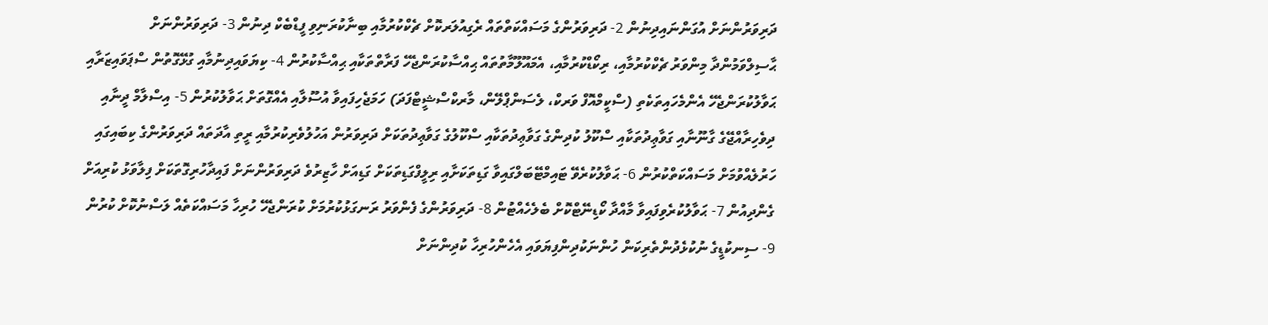ދަރިވަރުންނަށް އުގަންނައިދިނުން 2- ދަރިވަރުންގެ މަސައްކަތްތައް ރެގިއުލަރކޮށް ޗެކްކުރުމާއި ބިނާކުރަނިވި ފީޑްބެކް ދިނުން 3- ދަރިވަރުންނަށް ޙާސިލްވަމުންދާ މިންވަރު ޗެކްކުރުމާއި، ރިކޯޑްކުރުމާއި، އެމައޫލޫމާތުތައް ޙިއްސާކުރަންޖެހޭ ފަރާތްތަކާއި ޙިއްސާކުރުން 4- ކިޔަވައިދިނުމާއި ގުޅޭގޮތުން ސްޕަވައިޒަރާއި ޙަވާލުކުރަންޖެހޭ އެންމެހައިތަކެތި (ސްކީމްއޮފް ވަރކް، ލެސަންޕްލޭން، މާރކްސްޝީޓްފަދަ) ހަމަޖެހިފައިވާ އުސޫލާއި އެއްގޮތަށް ޙަވާލުކުރުން 5- އިސްލާމް ދީނާއި ދިވެހިރާއްޖޭގެ ގާނޫނާއި ގަވާޢިދުތަކާއި ސްކޫލު ކުދިންގެ ގަވާޢިދުތަކާއި ސްކޫލުގެ ގަވާޢިދުތަކަށް ދަރިވަރުން އަހުލުވެރިކުރުމާއި ރީތި އާދަތައް ދަރިވަރުންގެ ކިބައިގައި ހަރުލެއްވުމަށް މަސައްކަތްކުރުން 6- ޙަވާލުކުރެވޭ ޓައިމްޓޭބަލްގައިވާ ގަޑިތަކަށާއި ރިލީފްގަޑިތަކަށް ގަޑިއަށް ހާޒިރުވެ ދަރިވަރުންނަށް ފައިދާހުރިގޮތަކަށް ފިލާވަޅު ކުރިއަށް ގެންދިއުން 7- ޙަވާލުކުރެވިފައިވާ މާއްދާ ކޯޑިނޭޓްކޮށް ބެލެހެއްޓުން 8- ދަރިވަރުންގެ ފެންވަރު ރަނގަޅުކުރުމަށް ކުރަންޖެހޭ ހުރިހާ މަސައްކަތެއް ލަސްނުކޮށް ކުރުން 9- ސިނކުޑީގެ ނުކުޅެދުންތެރިކަން ހުންނަކުދިންފިޔަވައި އެހެންހުރިހާ ކުދިންނަށް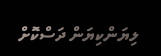ލިޔަންކިޔަން ދަސްކޮށް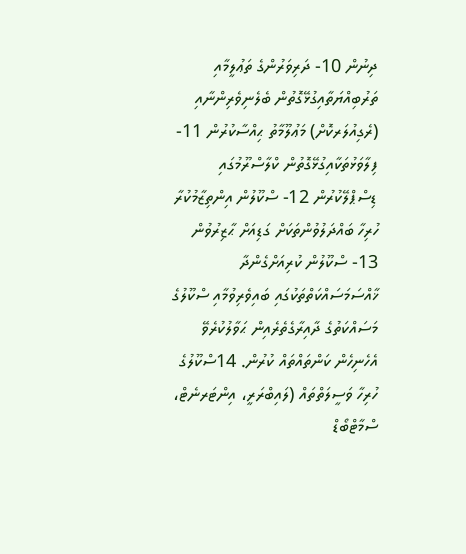ދިނުން 10- ދަރިވަރުންގެ ތަޢުލީމާއި ތަރުބިއްޔަތާއިގުޅޭގޮތުން ބެލެނިވެރިންނާއި (ރެގިއުލަރކޮށް) މަޢުލޫމާތު ޙިއްސާކުރުން 11- ފިލާވަޅުތަކާއިގުޅޭގޮތުން ކްލާސްރޫމުގައި ޑިސްޕްލޭކުރުން 12- ސްކޫލުން އިންތިޒާމުކުރާ ހުރިހާ ބައްދަލުވުންތަކަށް ގަޑިއަށް ޙާޒިރުވުން 13- ސްކޫލުން ކުރިއަށްގެންދާ ޚާއްސަމަސައްކަތްތަކުގައި ބައިވެރިވުމާއި ސްކޫލުގެ މަސައްކަތުގެ ދާއިރާގެތެރެއިން ޙަވާލުކުރެވޭ އެހެނިހެން ކަންތައްތައް ކުރުން. 14ސްކޫލުގެ ހުރިހާ ވަސީލަތްތައް (ލައިބްރަރީ، އިންޓަރނެޓް، ސްމާޓްބޯޑް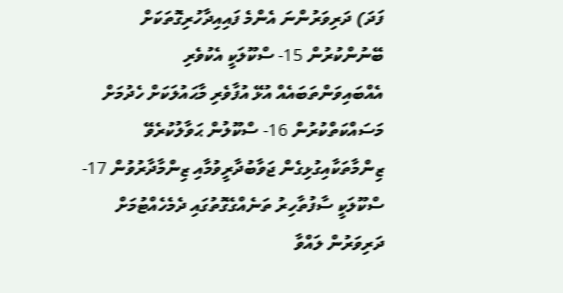ފަދަ) ދަރިވަރުންނަ އެންމެ ފައިއިދާހުރިގޮތަކަށް ބޭނުންކުރުން 15- ސްކޫލަކީ އެކުވެރި އެއްބައިވަންތަބައެއް އުޅޭ އުފާވެރި މާޙައުލަކަށް ހެދުމަށް މަސައްކަތްކުރުން 16- ސްކޫލުން ޙަވާލުކުރެވޭ ޒިންމާތަކާއިގުޅިގެން ޖަވާބުދާރީވުމާއި ޒިންމާދާރުވުން 17- ސްކޫލަކީ ސާފުތާހިރު ތަނެއްގެގޮތުގައި ދެމެހެއްޓުމަށް ދަރިވަރުން ލައްވާ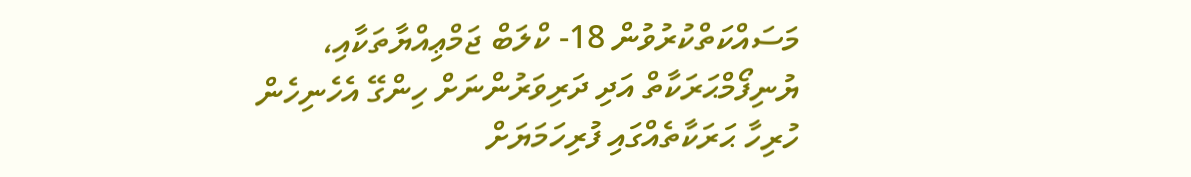މަސައްކަތްކުރުވުން 18- ކްލަބް ޖަމްޢިއްޔާތަކާއި، ޔުނިފޯމްޙަރަކާތް އަދި ދަރިވަރުންނަށް ހިންގޭ އެހެނިހެން ހުރިހާ ޙަރަކާތެއްގައި ފުރިހަމަޔަށް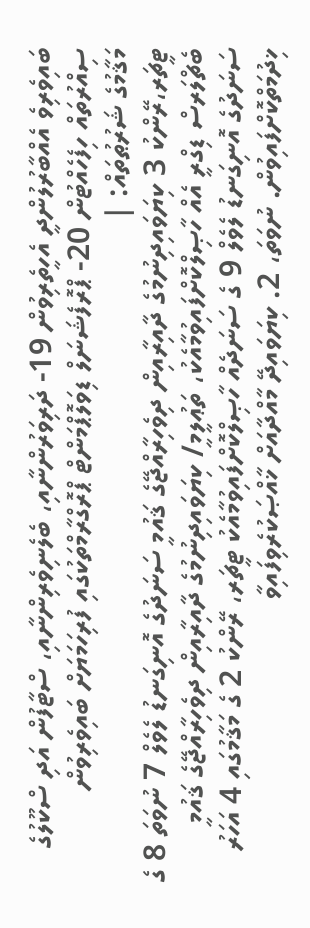ބައިވެރިވެ އެއްބާރުލުންދީ އެހީތެރިވުން 19- ދަރިވަރުންނާއި، ބެލެނިވެރިންނާއި، ސްޓާފުން އަދި ސްކޫލުގެ ސިއްރުތައް ހިފެހެއްޓުން 20- ޕްރޮފެޝަނަލް ޑިވަލޮޕްމަންޓް ޕްރޮގްރާމްތަކުގައި ފުރިހަމަޔަށް ބައިވެރިވުން
މަޤާމުގެ ޝަރުޠުތައް: |
ޓީޗަރ،ރޭންކު 3 ކިޔަވައިދިނުމުގެ ދާއިރާއިން ދިވެހިރާއްޖޭގެ ޤައުމީ ސަނަދުގެ އޮނިގަނޑު ލެވެލް 7 ނުވަތަ 8 ގެ ބެޗްލަރސް ޑިގްރީ އެއް ހާޞިލްކޮށްފައިވުމާއެކު، ތަޢުލީމީ/ ކިޔަވައިދިނުމުގެ ދާއިރާއިން ދިވެހިރާއްޖޭގެ ޤައުމީ ސަނަދުގެ އޮނިގަނޑު ލެވެލް 9 ގެ ސަނަދެއް ހާޞިލްކޮށްފައިވުމާއެކު ޓީޗަރ، ރޭންކު 2 ގެ މަޤާމުގައި 4 އަހަރު ޚިދުމަތްކޮށްފައިވުން. ނުވަތަ، 2. ކިޔަވައިދޭ މާއްދާއަށް ޚާއްޞަކުރެވިފައިވާ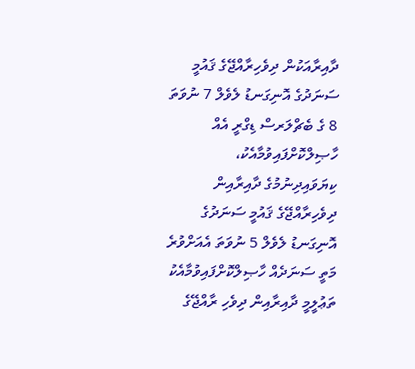ދާއިރާއަކުން ދިވެހިރާއްޖޭގެ ޤައުމީ ސަނަދުގެ އޮނިގަނޑު ލެވެލް 7 ނުވަތަ 8 ގެ ބެޗްލަރސް ޑިގްރީ އެއް ހާޞިލްކޮށްފައިވުމާއެކު، ކިޔަވައިދިނުމުގެ ދާއިރާއިން ދިވެހިރާއްޖޭގެ ޤައުމީ ސަނަދުގެ އޮނިގަނޑު ލެވެލް 5 ނުވަތަ އެއަށްވުރެ މަތީ ސަނަދެއް ހާޞިލްކޮށްފައިވުމާއެކު ތަޢުލީމީ ދާއިރާއިން ދިވެހި ރާއްޖޭގެ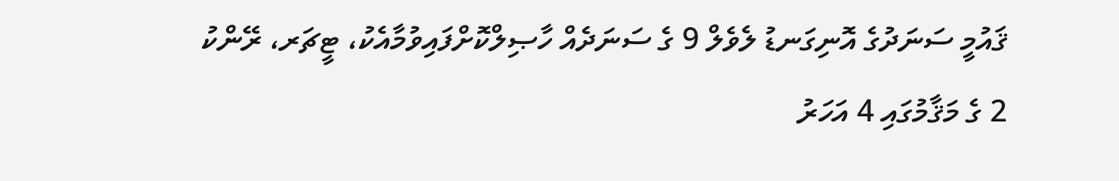ޤައުމީ ސަނަދުގެ އޮނިގަނޑު ލެވެލް 9 ގެ ސަނަދެއް ހާޞިލްކޮށްފައިވުމާއެކު، ޓީޗަރ، ރޭންކު 2 ގެ މަޤާމުގައި 4 އަހަރު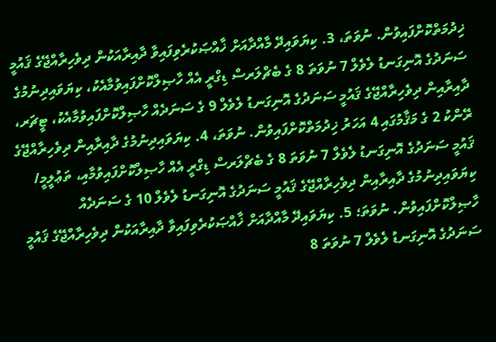ޚިދުމަތްކޮށްފައިވުން. ނުވަތަ، 3. ކިޔަވައިދޭ މާއްދާއަށް ޚާއްޞަކުރެވިފައިވާ ދާއިރާއަކުން ދިވެހިރާއްޖޭގެ ޤައުމީ ސަނަދުގެ އޮނިގަނޑު ލެވެލް 7 ނުވަތަ 8 ގެ ބެޗްލަރސް ޑިގްރީ އެއް ހާޞިލްކޮށްފައިވުމާއެކު، ކިޔަވައިދިނުމުގެ ދާއިރާއިން ދިވެހިރާއްޖޭގެ ޤައުމީ ސަނަދުގެ އޮނިގަނޑު ލެވެލް 9 ގެ ސަނަދެއް ހާޞިލްކޮށްފައިވުމާއެކު، ޓީޗަރ، ރޭންކު 2 ގެ މަޤާމުގައި 4 އަހަރު ޚިދުމަތްކޮށްފައިވުން. ނުވަތަ، 4. ކިޔަވައިދިނުމުގެ ދާއިރާއިން ދިވެހިރާއްޖޭގެ ޤައުމީ ސަނަދުގެ އޮނިގަނޑު ލެވެލް 7 ނުވަތަ 8 ގެ ބެޗްލަރސް ޑިގްރީ އެއް ހާޞިލްކޮށްފައިވުމާއި، ތަޢުލީމީ/ ކިޔަވައިދިނުމުގެ ދާއިރާއިން ދިވެހިރާއްޖޭގެ ޤައުމީ ސަނަދުގެ އޮނިގަނޑު ލެވެލް 10 ގެ ސަނަދެއް ހާޞިލްކޮށްފައިވުން. ނުވަތަ؛ 5. ކިޔަވައިދޭ މާއްދާއަށް ޚާއްޞަކުރެވިފައިވާ ދާއިރާއަކުން ދިވެހިރާއްޖޭގެ ޤައުމީ ސަނަދުގެ އޮނިގަނޑު ލެވެލް 7 ނުވަތަ 8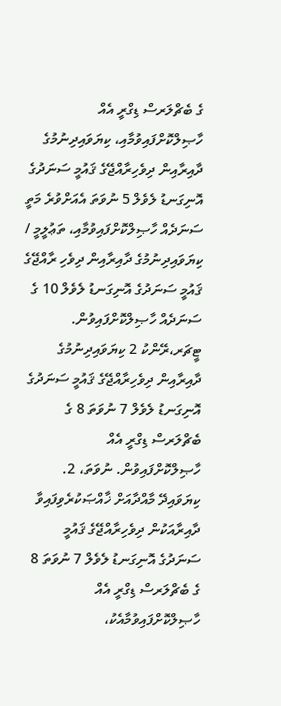ގެ ބެޗްލަރސް ޑިގްރީ އެއް ހާޞިލްކޮށްފައިވުމާއި، ކިޔަވައިދިނުމުގެ ދާއިރާއިން ދިވެހިރާއްޖޭގެ ޤައުމީ ސަނަދުގެ އޮނިގަނޑު ލެވެލް 5 ނުވަތަ އެއަށްވުރެ މަތީ ސަނަދެއް ހާޞިލްކޮށްފައިވުމާއި، ތަޢުލީމީ / ކިޔަވައިދިނުމުގެ ދާއިރާއިން ދިވެހި ރާއްޖޭގެ ޤައުމީ ސަނަދުގެ އޮނިގަނޑު ލެވެލް 10 ގެ ސަނަދެއް ހާޞިލްކޮށްފައިވުން. ޓީޗަރ،ރޭންކު 2 ކިޔަވައިދިނުމުގެ ދާއިރާއިން ދިވެހިރާއްޖޭގެ ޤައުމީ ސަނަދުގެ އޮނިގަނޑު ލެވެލް 7 ނުވަތަ 8 ގެ ބެޗްލަރސް ޑިގްރީ އެއް ހާޞިލްކޮށްފައިވުން. ނުވަތަ، 2. ކިޔަވައިދޭ މާއްދާއަށް ޚާއްޞަކުރެވިފައިވާ ދާއިރާއަކުން ދިވެހިރާއްޖޭގެ ޤައުމީ ސަނަދުގެ އޮނިގަނޑު ލެވެލް 7 ނުވަތަ 8 ގެ ބެޗްލަރސް ޑިގްރީ އެއް ހާޞިލްކޮށްފައިވުމާއެކު،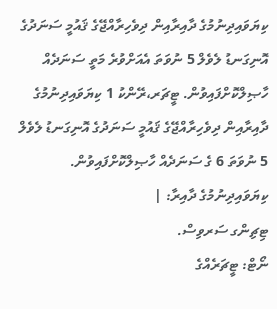ކިޔަވައިދިނުމުގެ ދާއިރާއިން ދިވެހިރާއްޖޭގެ ޤައުމީ ސަނަދުގެ އޮނިގަނޑު ލެވެލް 5 ނުވަތަ އެއަށްވުރެ މަތީ ސަނަދެއް ހާޞިލްކޮށްފައިވުން. ޓީޗަރ،ރޭންކު 1 ކިޔަވައިދިނުމުގެ ދާއިރާއިން ދިވެހިރާއްޖޭގެ ޤައުމީ ސަނަދުގެ އޮނިގަނޑު ލެވެލް 5 ނުވަތަ 6 ގެ ސަނަދެއް ހާޞިލްކޮށްފައިވުން.
ކިޔަވައިދިނުމުގެ ދާއިރާ: |
ޓިޗިންގ ސަރވިސް.
ނޯޓް: ޓީޗަރެއްގެ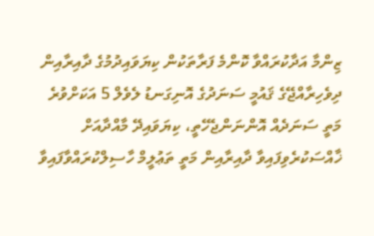ޒިންމާ އަދާކުރައްވާ ކޮންމެ ފަރާތަކުން ކިޔަވައިދުމުގެ ދާއިރާއިން ދިވެހިރާއްޖޭގެ ޤައުމީ ސަނަދުގެ އޮނިގަނޑު ލެވެލް 5 އަކަށްވުރެ މަތީ ސަނަދެއް އޮންނަންޖެހޭތީ، ކިޔަވައިދޭ މާއްދާއަށް ޚާއްސަކުރެވިފައިވާ ދާއިރާއިން މަތީ ތަޢުލީމް ހާސިލްކުރައްވާފައިވާ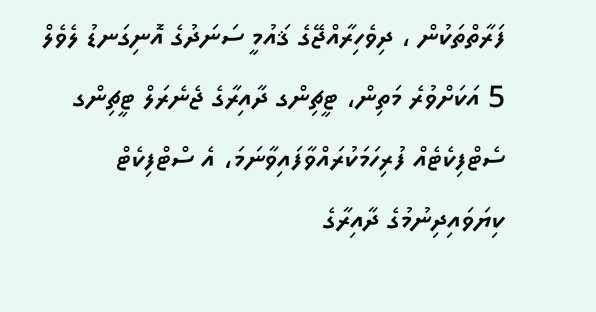ފަރާތްތަކުން ، ދިވެހިރާއްޖޭގެ ޤައުމީ ސަނަދުގެ އޮނިގަނޑު ލެވެލް 5 އަކަށްވުރެ މަތިން، ޓީޗިންގ ދާއިރާގެ ޖެނެރަލް ޓީޗިންގ ސެޓްފިކެޓެއް ފުރިހަމަކުރައްވާފައިވާނަމަ، އެ ސްޓްފިކެޓް ކިޔަވައިދިނުމުގެ ދާއިރާގެ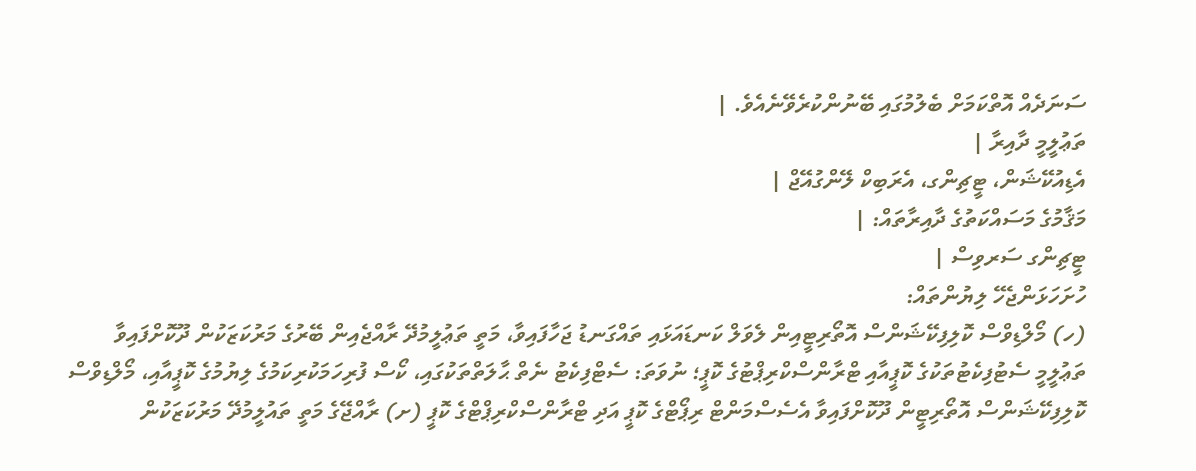ސަނަދެއް އޮތްކަމަށް ބެލުމުގައި ބޭނުންކުރެވޭނެއެވެ. |
ތަޢުލީމީ ދާއިރާ |
އެޑިއުކޭޝަން، ޓީޗިންގ، އެރަބިކް ލޭންގުއޭޖް |
މަޤާމުގެ މަސައްކަތުގެ ދާއިރާތައް: |
ޓީޗިންގ ސަރވިސް |
ހުށަހަޅަންޖެހޭ ލިޔުންތައް:
(ހ) މޯލްޑިވްސް ކޮލިފިކޭޝަންސް އޮތޯރިޓީއިން ލެވަލް ކަނޑައަޅައި ތައްގަނޑު ޖަހާފައިވާ، މަތީ ތަޢުލީމުދޭ ރާއްޖެއިން ބޭރުގެ މަރުކަޒަކުން ދޫކޮށްފައިވާ ތަޢުލީމީ ސެޓުފިކެޓުތަކުގެ ކޮޕީއާއި ޓްރާންސްކްރިޕްޓުގެ ކޮޕީ؛ ނުވަތަ: ސެޓްފިކެޓު ނެތް ޙާލަތްތަކުގައި، ކޯސް ފުރިހަމަކުރިކަމުގެ ލިޔުމުގެ ކޮޕީއާއި، މޯލްޑިވްސް ކޮލިފިކޭޝަންސް އޮތޯރިޓީން ދޫކޮށްފައިވާ އެސެސްމަންޓް ރިޕޯޓްގެ ކޮޕީ އަދި ޓްރާންސްކްރިޕްޓްގެ ކޮޕީ (ށ) ރާއްޖޭގެ މަތީ ތައުލީމުދޭ މަރުކަޒަކުން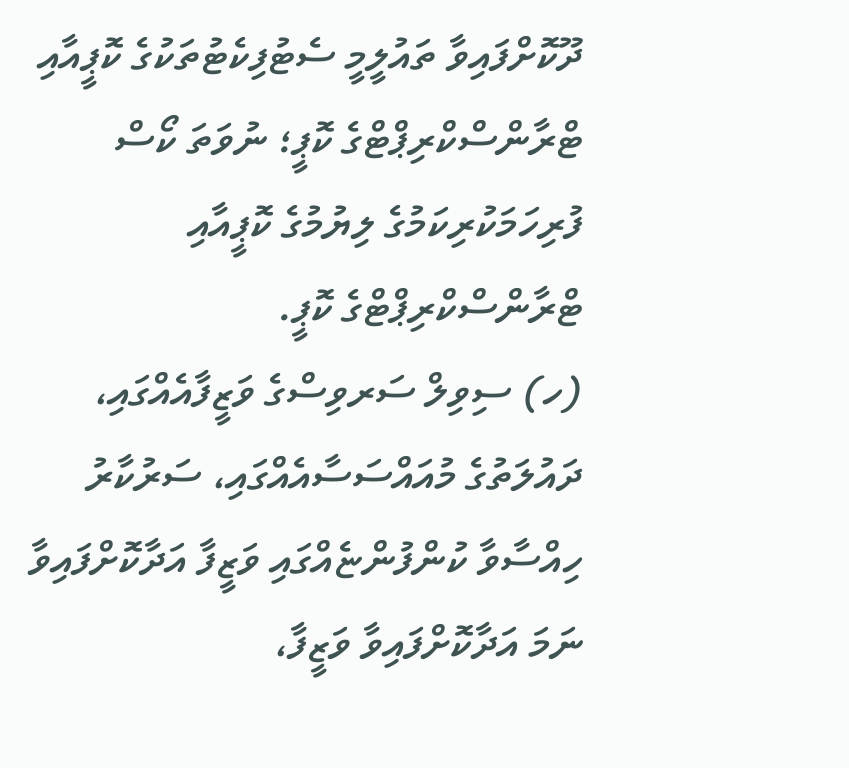ދޫކޮށްފައިވާ ތައުލީމީ ސެޓުފިކެޓުތަކުގެ ކޮޕީއާއި ޓްރާންސްކްރިޕްޓްގެ ކޮޕީ؛ ނުވަތަ ކޯސް ފުރިހަމަކުރިކަމުގެ ލިޔުމުގެ ކޮޕީއާއި ޓްރާންސްކްރިޕްޓްގެ ކޮޕީ.
(ހ) ސިވިލް ސަރވިސްގެ ވަޒީފާއެއްގައި، ދައުލަތުގެ މުއައްސަސާއެއްގައި، ސަރުކާރު ހިއްސާވާ ކުންފުންޏެއްގައި ވަޒީފާ އަދާކޮށްފައިވާ ނަމަ އަދާކޮށްފައިވާ ވަޒީފާ،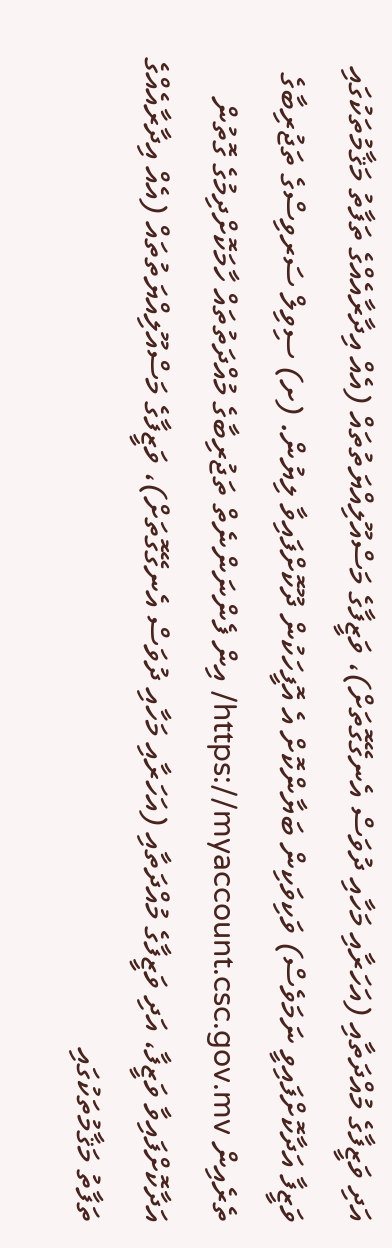އަދި ވަޒީފާގެ މުއްދަތާއި (އަހަރާއި މަހާއި ދުވަސް އެނގޭގޮތަށް)، ވަޒީފާގެ މަސްއޫލިއްޔަތުތައް (އެއް އިދާރާއެއްގެ ތަފާތު މަޤާމުތަކުގައި ވަޒީފާ އަދާކޮށްފައިވީ ނަމަވެސް) ވަކިވަކިން ބަޔާންކޮށް އެ އޮފީހަކުން ދޫކޮށްފައިވާ ލިޔުން. (ށ) ސިވިލް ސަރވިސްގެ ތަޖުރިބާގެ ތެރެއިން https://myaccount.csc.gov.mv/ އިން ފެންނަންނެތް ތަޖުރިބާގެ މުއްދަތުތައް ހާމަކޮށްދިމުގެ ގޮތުން އަދާކޮށްފައިވާ ވަޒީފާ، އަދި ވަޒީފާގެ މުއްދަތާއި (އަހަރާއި މަހާއި ދުވަސް އެނގޭގޮތަށް)، ވަޒީފާގެ މަސްއޫލިއްޔަތުތައް (އެއް އިދާރާއެއްގެ ތަފާތު މަޤާމުތަކުގައި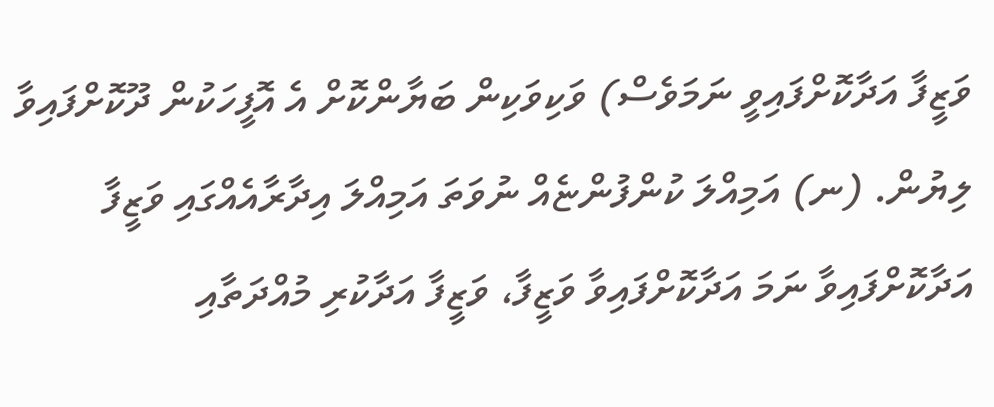ވަޒީފާ އަދާކޮށްފައިވީ ނަމަވެސް) ވަކިވަކިން ބަޔާންކޮށް އެ އޮފީހަކުން ދޫކޮށްފައިވާ ލިޔުން. (ނ) އަމިއްލަ ކުންފުންޏެއް ނުވަތަ އަމިއްލަ އިދާރާއެއްގައި ވަޒީފާ އަދާކޮށްފައިވާ ނަމަ އަދާކޮށްފައިވާ ވަޒީފާ، ވަޒީފާ އަދާކުރި މުއްދަތާއި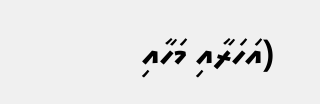(އަހަރާއި މަހާއި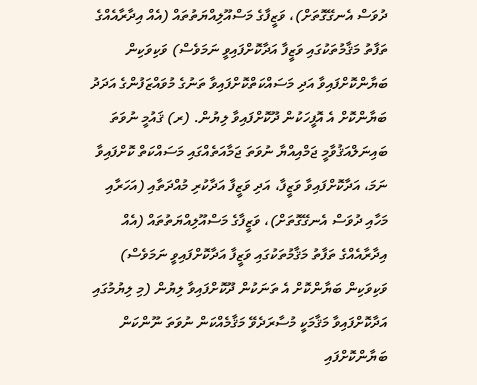ދުވަސް އެނގޭގޮތަށް)، ވަޒީފާގެ މަސްއޫލިއްޔަތުތައް (އެއް އިދާރާއެއްގެ ތަފާތު މަޤާމުތަކުގައި ވަޒީފާ އަދާކޮށްފައިވީ ނަމަވެސް) ވަކިވަކިން ބަޔާންކޮށްފައިވާ އަދި މަސައްކަތްކޮށްފައިވާ ތަނުގެ މުވައްޒަފުންގެ އަދަދު ބަޔާންކޮށް އެ އޮފީހަކުން ދޫކޮށްފައިވާ ލިޔުން. (ރ) ޤައުމީ ނުވަތަ ބައިނަލްއަޤުވާމީ ޖަމްއިއްޔާ ނުވަތަ ޖަމާއަތެއްގައި މަސައްކަތް ކޮށްފައިވާ ނަމަ، އަދާކޮށްފައިވާ ވަޒީފާ، އަދި ވަޒީފާ އަދާކުރި މުއްދަތާއި (އަހަރާއި މަހާއި ދުވަސް އެނގޭގޮތަށް)، ވަޒީފާގެ މަސްއޫލިއްޔަތުތައް (އެއް އިދާރާއެއްގެ ތަފާތު މަޤާމުތަކުގައި ވަޒީފާ އަދާކޮށްފައިވީ ނަމަވެސް) ވަކިވަކިން ބަޔާންކޮށް އެ ތަނަކުން ދޫކޮށްފައިވާ ލިޔުން (މި ލިޔުމުގައި އަދާކޮށްފައިވާ މަޤާމަކީ މުސާރަދެވޭ މަޤާމެއްކަން ނުވަތަ ނޫންކަން ބަޔާންކޮށްފައި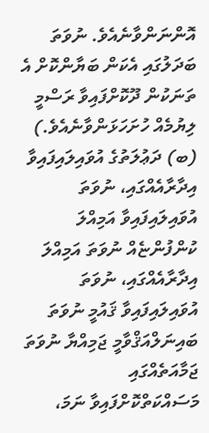އޮންނަންވާނެއެވެ. ނުވަތަ ބަދަލުގައި އެކަން ބަޔާންކޮށް އެ ތަނަކުން ދޫކޮށްފައިވާ ރަސްމީ ލިޔުމެއް ހުށަހަޅަންވާނެއެވެ.) (ބ) ދަޢުލަތުގެ އުވައިލައިފައިވާ އިދާރާއެއްގައި، ނުވަތަ އުވައިލައިފައިވާ އަމިއްލަ ކުންފުންޏެއް ނުވަތަ އަމިއްލަ އިދާރާއެއްގައި، ނުވަތަ އުވައިލައިފައިވާ ޤައުމީ ނުވަތަ ބައިނަލްއަޤްވާމީ ޖަމިއްޔާ ނުވަތަ ޖަމާއަތެއްގައި މަސައްކަތްކޮށްފައިވާ ނަމަ،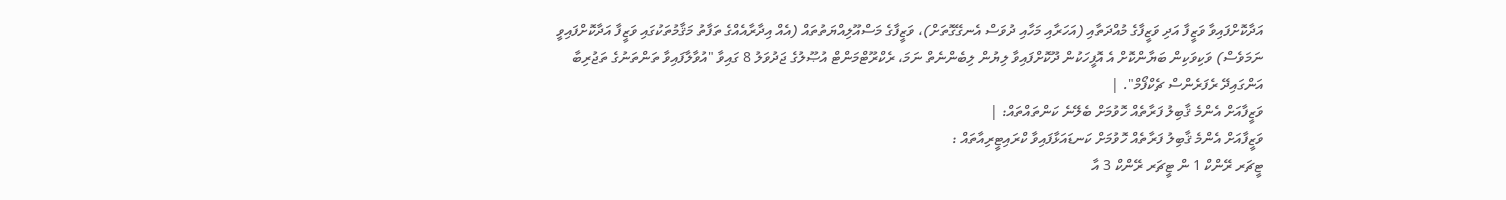އަދާކޮށްފައިވާ ވަޒީފާ އަދި ވަޒީފާގެ މުއްދަތާއި (އަހަރާއި މަހާއި ދުވަސް އެނގޭގޮތަށް)، ވަޒީފާގެ މަސްއޫލިއްޔަތުތައް (އެއް އިދާރާއެއްގެ ތަފާތު މަޤާމުތަކުގައި ވަޒީފާ އަދާކޮށްފައިވީ ނަމަވެސް) ވަކިވަކިން ބަޔާންކޮށް އެ އޮފީހަކުން ދޫކޮށްފައިވާ ލިޔުން ލިބެންނެތް ނަމަ، ރެކްރޫޓްމަންޓް އުޞޫލުގެ ޖަދުވަލު 8 ގައިވާ "އުވާލާފައިވާ ތަންތަނުގެ ތަޖުރިބާ އަންގައިދޭ ރެފަރެންސް ޗެކްފޯމް". |
ވަޒީފާއަށް އެންމެ ޤާބިލު ފަރާތެއް ހޮވުމަށް ބެލޭނެ ކަންތައްތައް: |
ވަޒީފާއަށް އެންމެ ޤާބިލު ފަރާތެއް ހޮވުމަށް ކަނޑައަޅާފައިވާ ކްރައިޓީރިއާތައް :
ޓީޗަރ ރޭންކް 1 ން ޓީޗަރ ރޭންކް 3 އާ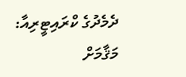ދެމެދުގެ ކްރައިޓީރިއާ:
މަޤާމަށް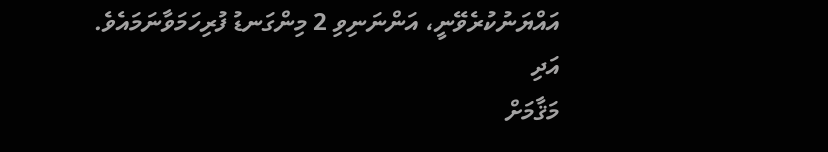އައްޔަނުކުރެވޭނީ، އަންނަނިވި 2 މިންގަނޑު ފުރިހަމަވާނަމައެވެ.
އަދި
މަޤާމަށް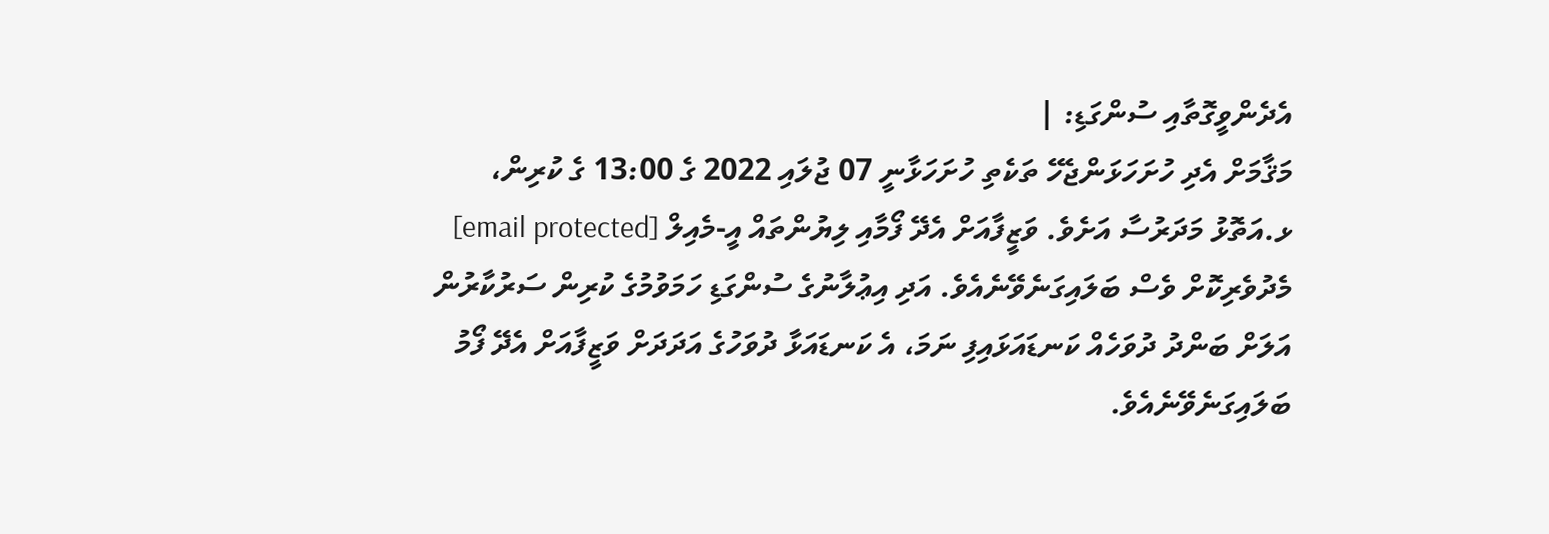އެދެންވީގޮތާއި ސުންގަޑި: |
މަޤާމަށް އެދި ހުށަހަޅަންޖެހޭ ތަކެތި ހުށަހަޅާނީ 07 ޖުލައި 2022 ގެ 13:00 ގެ ކުރިން، ޅ.އަތޮޅު މަދަރުސާ އަށެވެ. ވަޒީފާއަށް އެދޭ ފޯމާއި ލިޔުންތައް އީ-މެއިލް [email protected] މެދުވެރިކޮށް ވެސް ބަލައިގަނެވޭނެއެވެ. އަދި އިޢުލާނުގެ ސުންގަޑި ހަމަވުމުގެ ކުރިން ސަރުކާރުން އަލަށް ބަންދު ދުވަހެއް ކަނޑައަޅައިފި ނަމަ، އެ ކަނޑައަޅާ ދުވަހުގެ އަދަދަށް ވަޒީފާއަށް އެދޭ ފޯމު ބަލައިގަނެވޭނެއެވެ.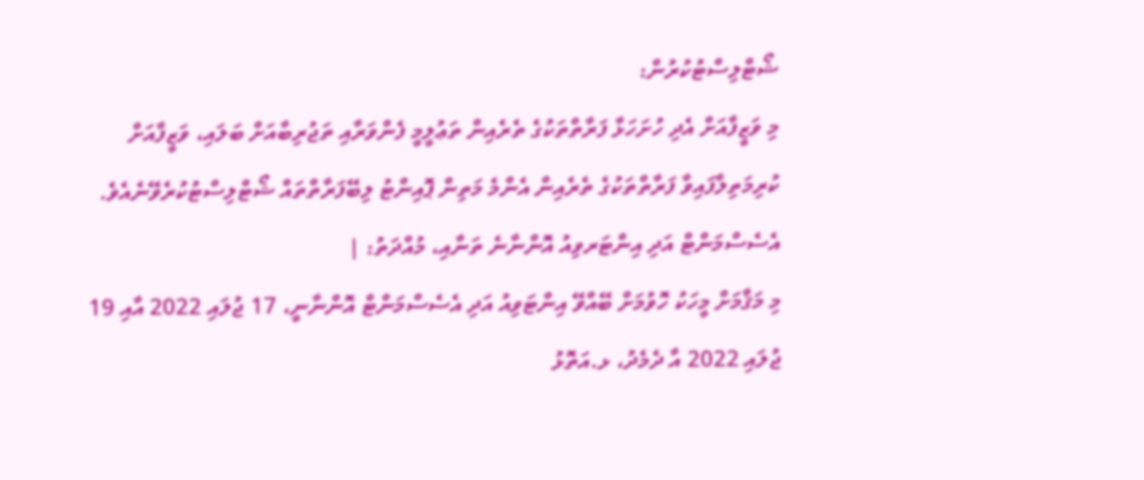ޝޯޓްލިސްޓުކުރުން:
މި ވަޒީފާއަށް އެދި ހުށަހަޅާ ފަރާތްތަކުގެ ތެރެއިން ތަޢުލީމީ ފެންވަރާއި ތަޖުރިބާއަށް ބަލައި، ވަޒީފާއަށް ކުރިމަތިލާފައިވާ ފަރާތްތަކުގެ ތެރެއިން އެންމެ މަތިން ޕޮއިންޓު ލިބޭފަރާތްތައް ޝޯޓްލިސްޓުކުރެވޭނެއެވެ.
އެސެސްމަންޓް އަދި އިންޓަރވިއު އޮންނާނެ ތަނާއި، މުއްދަތު: |
މި މަޤާމަށް މީހަކު ހޮވުމަށް ބޭއްވޭ އިންޓަވިއު އަދި އެސެސްމަންޓް އޮންނާނީ، 17 ޖުލައި 2022 އާއި 19 ޖުލައި 2022 އާ ދެމެދު، ޅ.އަތޮޅު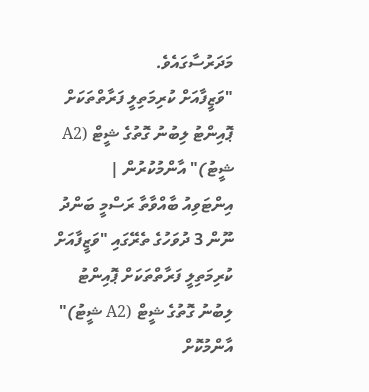މަދަރުސާގައެވެ.
"ވަޒީފާއަށް ކުރިމަތިލީ ފަރާތްތަކަށް ޕޮއިންޓު ލިބުނު ގޮތުގެ ޝީޓް (A2 ޝީޓު)" އާންމުކުރުން |
އިންޓަވިއު ބާއްވާތާ ރަސްމީ ބަންދު ނޫން 3 ދުވަހުގެ ތެރޭގައި "ވަޒީފާއަށް ކުރިމަތިލީ ފަރާތްތަކަށް ޕޮއިންޓު ލިބުނު ގޮތުގެ ޝީޓް (A2 ޝީޓު)" އާންމުކޮށް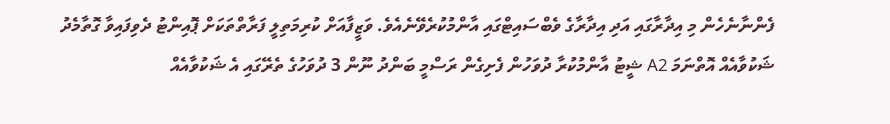ފެންނާނެހެން މި އިދާރާގައި އަދި އިދާރާގެ ވެބްސައިޓްގައި އާންމުކުރެވޭނެއެވެ. ވަޒީފާއަށް ކުރިމަތިލީ ފަރާތްތަކަށް ޕޮއިންޓު ދެވިފައިވާ ގޮތާމެދު ޝަކުވާއެއް އޮތްނަމަ A2 ޝީޓު އާންމުކުރާ ދުވަހުން ފެށިގެން ރަސްމީ ބަންދު ނޫން 3 ދުވަހުގެ ތެރޭގައި އެ ޝަކުވާއެއް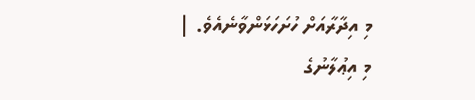މި އިދާރާއަށް ހުށަހަޅަންވާނެއެވެ. |
މި އިޢުލާނުގެ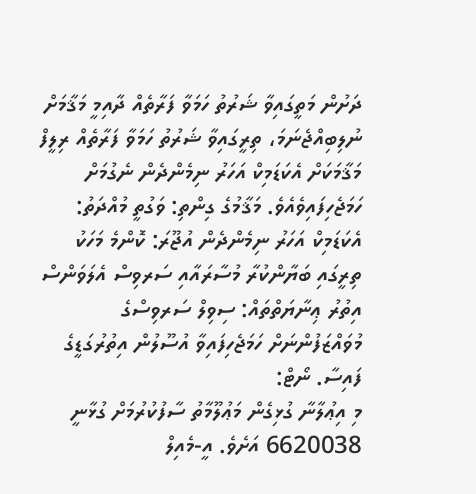ދަށުން މަތީގައިވާ ޝަރުތު ހަމަވާ ފަރާތެއް ދާއިމީ މަޤާމަށް ނުލިބިއްޖެނަމަ، ތިރީގައިވާ ޝަރުތު ހަމަވާ ފަރާތެއް ރިލީފް މަޤާމަކަށް އެކަޑަމިކް އަހަރު ނިމެންދެން ނެގުމަށް ހަމަޖެހިފައިވެއެވެ. މަޤާމުގެ ގިންތި: ވަގުތީ މުއްދަތު: އެކަޑަމިކް އަހަރު ނިމެންދެން އުޖޫރަ: ކޮންމެ މަހަކު ތިރީގައި ބަޔާންކުރާ މުސާރައާއި ސަރވިސް އެލަވަންސް
އިތުރު ޢިނާޔަތްތައް: ސިވިލް ސަރވިސްގެ މުވައްޒަފުންނަށް ހަމަޖެހިފައިވާ އުސޫލުން އިތުރުގަޑީގެ ފައިސާ. ނޯޓް:
މި އިޢުލާނާ ގުޅިގެން މަޢުލޫމާތު ސާފުކުރުމަށް ގުޅާނީ 6620038 އަށެވެ. އީ-މެއިލް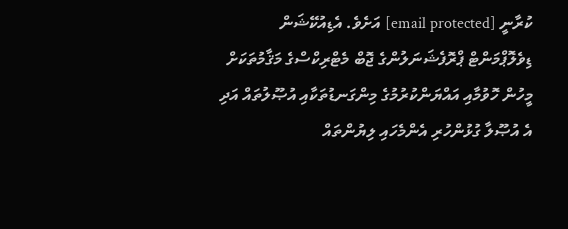ކުރާނީ [email protected] އަށެވެ. އެޑިއުކޭޝަން ޑިވެލޮޕްމަންޓް ޕްރޮފެޝަނަލުންގެ ޖޮބް މެޓްރިކްސްގެ މަޤާމުތަކަށް މީހުން ހޮވުމާއި އައްޔަންކުރުމުގެ މިންގަނޑުތަކާއި އުޞޫލުތައް އަދި އެ އުޞޫލާ ގުޅުންހުރި އެންމެހައި ލިޔުންތައް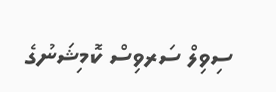ސިވިލް ސަރވިސް ކޮމިޝަނުގެ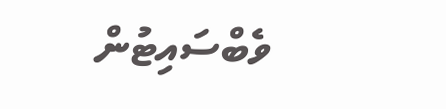ވެބްސައިޓުން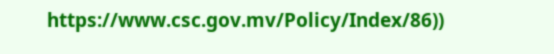https://www.csc.gov.mv/Policy/Index/86))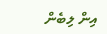އިން ލިބެން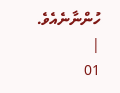ހުންނާނެއެވެ. |
01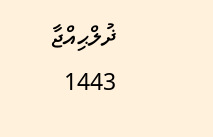ޛުލްޙިއްޖާ 1443